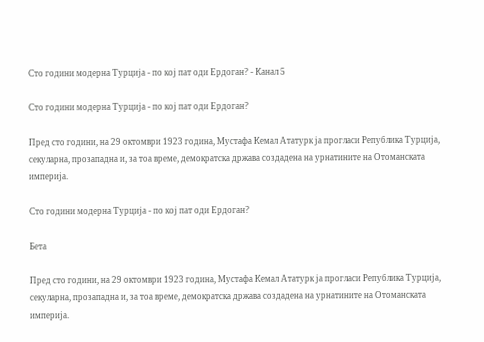Сто години модерна Турција - по кој пат оди Ердоган? - Канал 5

Сто години модерна Турција - по кој пат оди Ердоган?

Пред сто години, на 29 октомври 1923 година, Мустафа Кемал Ататурк ја прогласи Република Турција, секуларна, прозападна и, за тоа време, демократска држава создадена на урнатините на Отоманската империја.

Сто години модерна Турција - по кој пат оди Ердоган?

Бета

Пред сто години, на 29 октомври 1923 година, Мустафа Кемал Ататурк ја прогласи Република Турција, секуларна, прозападна и, за тоа време, демократска држава создадена на урнатините на Отоманската империја.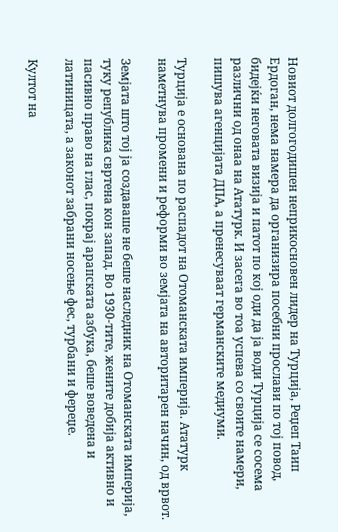Новиот долгогодишен неприкосновен лидер на Турција, Реџеп Таип Ердоган, нема намера да организира посебни прослави по тој повод, бидејќи неговата визија и патот по кој оди да ја води Турција се сосема различни од онаа на Ататурк. И засега во тоа успева со своите намери, пишува агенцијата ДПА, а пренесуваат германските медиуми.

Турција е основана по распадот на Отоманската империја. Ататурк наметнува промени и реформи во земјата на авторитарен начин, од врвот.

Земјата што тој ја создаваше не беше наследник на Отоманската империја, туку република свртена кон запад. Во 1930-тите, жените добија активно и пасивно право на глас, покрај арапската азбука, беше воведена и латиницата, а законот забрани носење фес, турбани и фереџе.

Култот на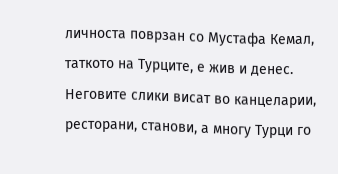личноста поврзан со Мустафа Кемал, таткото на Турците, е жив и денес. Неговите слики висат во канцеларии, ресторани, станови, а многу Турци го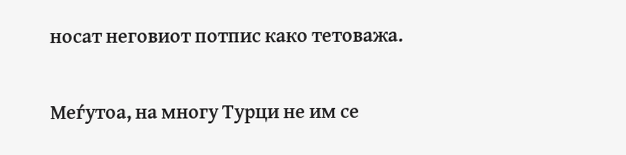носат неговиот потпис како тетоважа.

Меѓутоа, на многу Турци не им се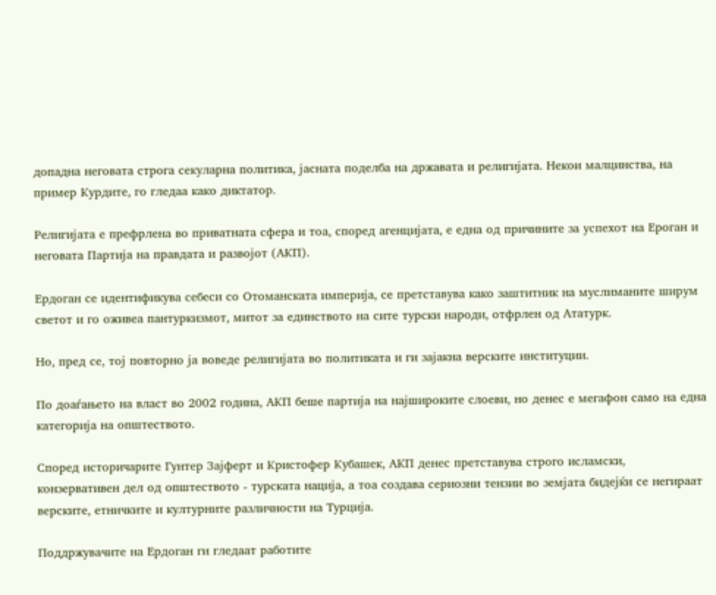допадна неговата строга секуларна политика, јасната поделба на државата и религијата. Некои малцинства, на пример Курдите, го гледаа како диктатор.

Религијата е префрлена во приватната сфера и тоа, според агенцијата, е една од причините за успехот на Ероган и неговата Партија на правдата и развојот (АКП).

Ердоган се идентификува себеси со Отоманската империја, се претставува како заштитник на муслиманите ширум светот и го оживеа пантуркизмот, митот за единството на сите турски народи, отфрлен од Ататурк.

Но, пред се, тој повторно ја воведе религијата во политиката и ги зајакна верските институции.

По доаѓањето на власт во 2002 година, АКП беше партија на најшироките слоеви, но денес е мегафон само на една категорија на општеството.

Според историчарите Гунтер Зајферт и Кристофер Кубашек, АКП денес претставува строго исламски, конзервативен дел од општеството - турската нација, а тоа создава сериозни тензии во земјата бидејќи се негираат верските, етничките и културните различности на Турција.

Поддржувачите на Ердоган ги гледаат работите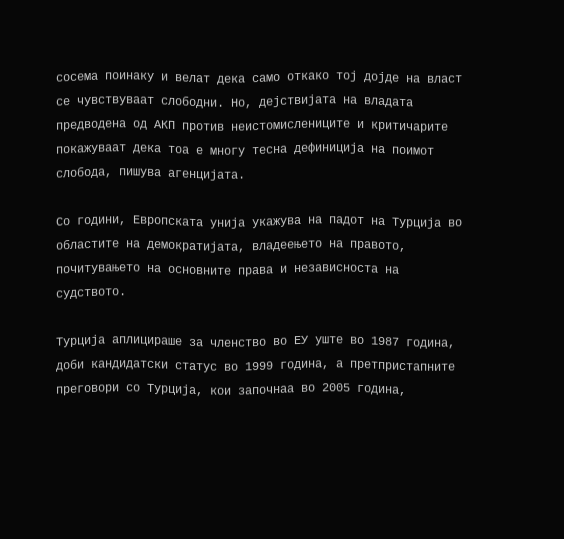сосема поинаку и велат дека само откако тој дојде на власт се чувствуваат слободни. Но, дејствијата на владата предводена од АКП против неистомислениците и критичарите покажуваат дека тоа е многу тесна дефиниција на поимот слобода, пишува агенцијата.

Со години, Европската унија укажува на падот на Турција во областите на демократијата, владеењето на правото, почитувањето на основните права и независноста на судството.

Tурција аплицираше за членство во ЕУ уште во 1987 година, доби кандидатски статус во 1999 година, а претпристапните преговори со Турција, кои започнаа во 2005 година,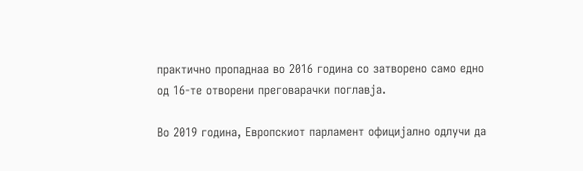практично пропаднаа во 2016 година со затворено само едно од 16-те отворени преговарачки поглавја.

Во 2019 година, Европскиот парламент официјално одлучи да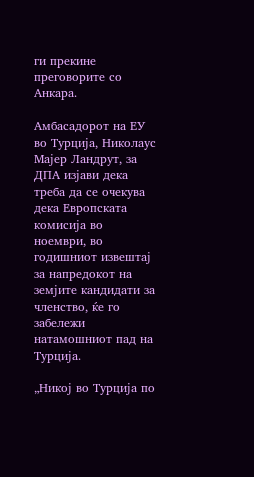ги прекине преговорите со Анкара.

Амбасадорот на ЕУ во Турција, Николаус Мајер Ландрут, за ДПА изјави дека треба да се очекува дека Европската комисија во ноември, во годишниот извештај за напредокот на земјите кандидати за членство, ќе го забележи натамошниот пад на Турција.

„Никој во Турција по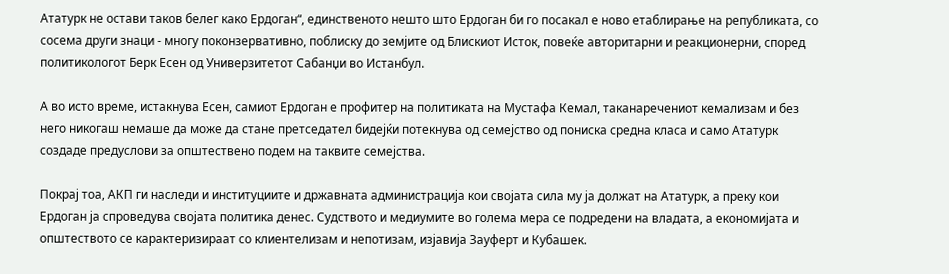Ататурк не остави таков белег како Ердоган“, единственото нешто што Ердоган би го посакал е ново етаблирање на републиката, со сосема други знаци - многу поконзервативно, поблиску до земјите од Блискиот Исток, повеќе авторитарни и реакционерни, според политикологот Берк Есен од Универзитетот Сабанџи во Истанбул.

А во исто време, истакнува Есен, самиот Ердоган е профитер на политиката на Мустафа Кемал, таканаречениот кемализам и без него никогаш немаше да може да стане претседател бидејќи потекнува од семејство од пониска средна класа и само Ататурк создаде предуслови за општествено подем на таквите семејства.

Покрај тоа, АКП ги наследи и институциите и државната администрација кои својата сила му ја должат на Ататурк, а преку кои Ердоган ја спроведува својата политика денес. Судството и медиумите во голема мера се подредени на владата, а економијата и општеството се карактеризираат со клиентелизам и непотизам, изјавија Зауферт и Кубашек.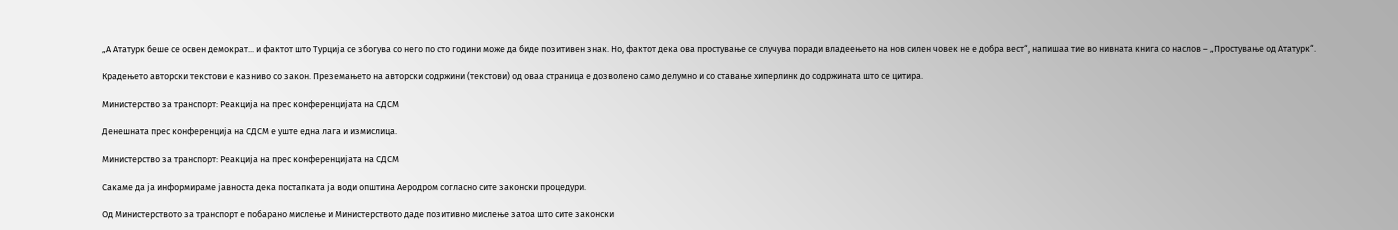„А Ататурк беше се освен демократ... и фактот што Турција се збогува со него по сто години може да биде позитивен знак. Но, фактот дека ова простување се случува поради владеењето на нов силен човек не е добра вест“, напишаа тие во нивната книга со наслов – „Простување од Ататурк“.

Крадењето авторски текстови е казниво со закон. Преземањето на авторски содржини (текстови) од оваа страница е дозволено само делумно и со ставање хиперлинк до содржината што се цитира.

Министерство за транспорт: Реакција на прес конференцијата на СДСМ

Денешната прес конференција на СДСМ е уште една лага и измислица.

Министерство за транспорт: Реакција на прес конференцијата на СДСМ

Сакаме да ја информираме јавноста дека постапката ја води општина Аеродром согласно сите законски процедури.

Од Министерството за транспорт е побарано мислење и Министерството даде позитивно мислење затоа што сите законски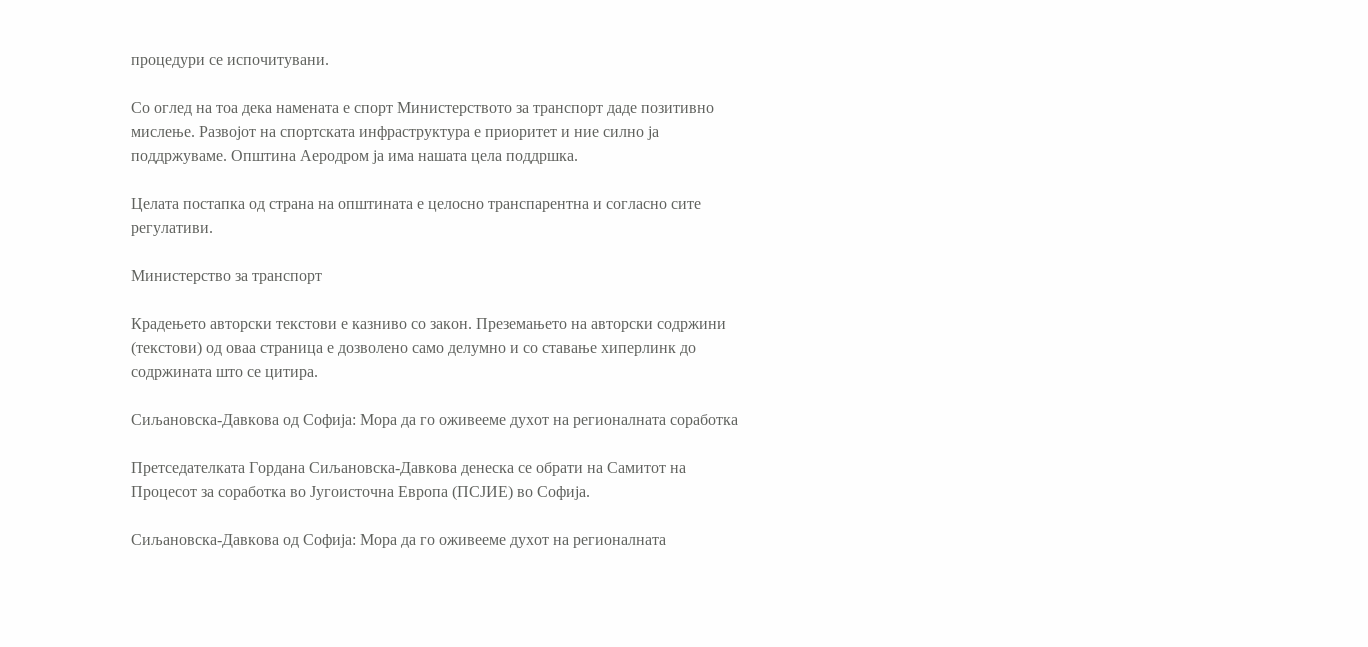процедури се испочитувани.

Со оглед на тоа дека намената е спорт Министерството за транспорт даде позитивно мислење. Развојот на спортската инфраструктура е приоритет и ние силно ја поддржуваме. Општина Аеродром ја има нашата цела поддршка.

Целата постапка од страна на општината е целосно транспарентна и согласно сите регулативи.

Министерство за транспорт

Крадењето авторски текстови е казниво со закон. Преземањето на авторски содржини (текстови) од оваа страница е дозволено само делумно и со ставање хиперлинк до содржината што се цитира.

Сиљановска-Давкова од Софија: Мора да го оживееме духот на регионалната соработка

Претседателката Гордана Сиљановска-Давкова денеска се обрати на Самитот на Процесот за соработка во Југоисточна Европа (ПСЈИЕ) во Софија.

Сиљановска-Давкова од Софија: Мора да го оживееме духот на регионалната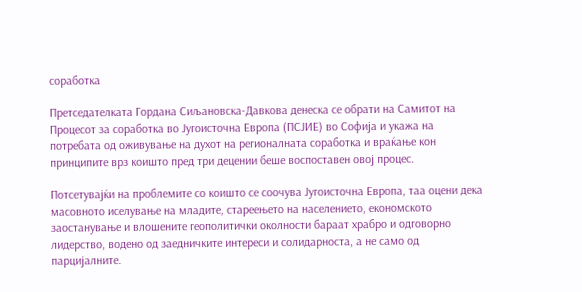соработка

Претседателката Гордана Сиљановска-Давкова денеска се обрати на Самитот на Процесот за соработка во Југоисточна Европа (ПСЈИЕ) во Софија и укажа на потребата од оживување на духот на регионалната соработка и враќање кон принципите врз коишто пред три децении беше воспоставен овој процес.

Потсетувајќи на проблемите со коишто се соочува Југоисточна Европа, таа оцени дека масовното иселување на младите, стареењето на населението, економското заостанување и влошените геополитички околности бараат храбро и одговорно лидерство, водено од заедничките интереси и солидарноста, а не само од парцијалните.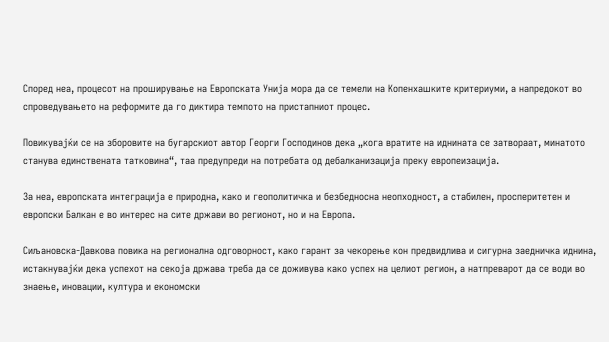Според неа, процесот на проширување на Европската Унија мора да се темели на Копенхашките критериуми, а напредокот во спроведувањето на реформите да го диктира темпото на пристапниот процес.

Повикувајќи се на зборовите на бугарскиот автор Георги Господинов дека „кога вратите на иднината се затвораат, минатото станува единствената татковина“, таа предупреди на потребата од дебалканизација преку европеизација.

За неа, европската интеграција е природна, како и геополитичка и безбедносна неопходност, а стабилен, просперитетен и европски Балкан е во интерес на сите држави во регионот, но и на Европа.

Сиљановска-Давкова повика на регионална одговорност, како гарант за чекорење кон предвидлива и сигурна заедничка иднина, истакнувајќи дека успехот на секоја држава треба да се доживува како успех на целиот регион, а натпреварот да се води во знаење, иновации, култура и економски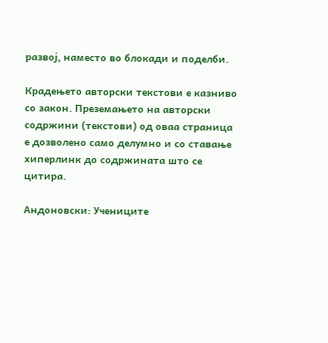развој, наместо во блокади и поделби.

Крадењето авторски текстови е казниво со закон. Преземањето на авторски содржини (текстови) од оваа страница е дозволено само делумно и со ставање хиперлинк до содржината што се цитира.

Андоновски: Учениците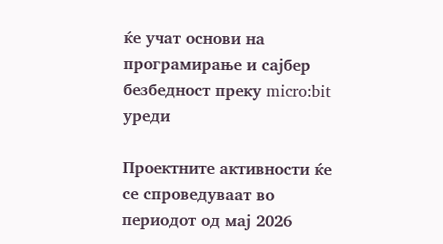ќе учат основи на програмирање и сајбер безбедност преку micro:bit уреди

Проектните активности ќе се спроведуваат во периодот од мај 2026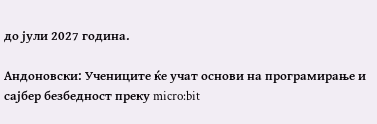до јули 2027 година.

Андоновски: Учениците ќе учат основи на програмирање и сајбер безбедност преку micro:bit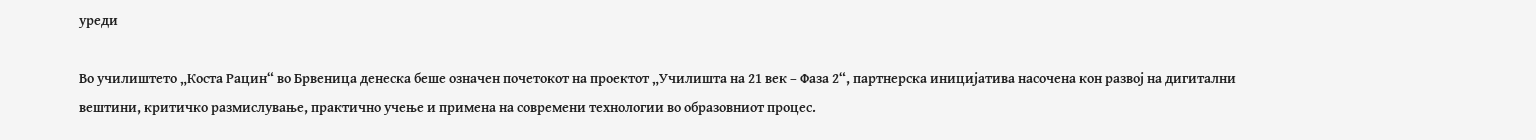уреди

Во училиштето „Коста Рацин“ во Брвеница денеска беше означен почетокот на проектот „Училишта на 21 век – Фаза 2“, партнерска иницијатива насочена кон развој на дигитални вештини, критичко размислување, практично учење и примена на современи технологии во образовниот процес.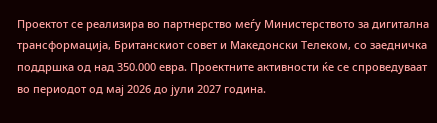Проектот се реализира во партнерство меѓу Министерството за дигитална трансформација, Британскиот совет и Македонски Телеком, со заедничка поддршка од над 350.000 евра. Проектните активности ќе се спроведуваат во периодот од мај 2026 до јули 2027 година.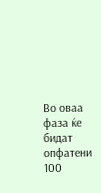Во оваа фаза ќе бидат опфатени 100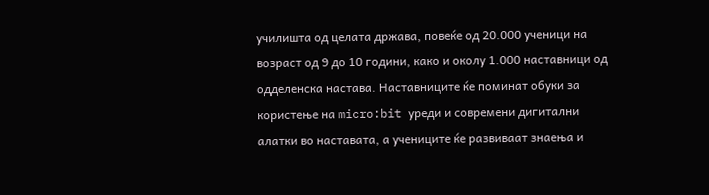училишта од целата држава, повеќе од 20.000 ученици на возраст од 9 до 10 години, како и околу 1.000 наставници од одделенска настава. Наставниците ќе поминат обуки за користење на micro:bit уреди и современи дигитални алатки во наставата, а учениците ќе развиваат знаења и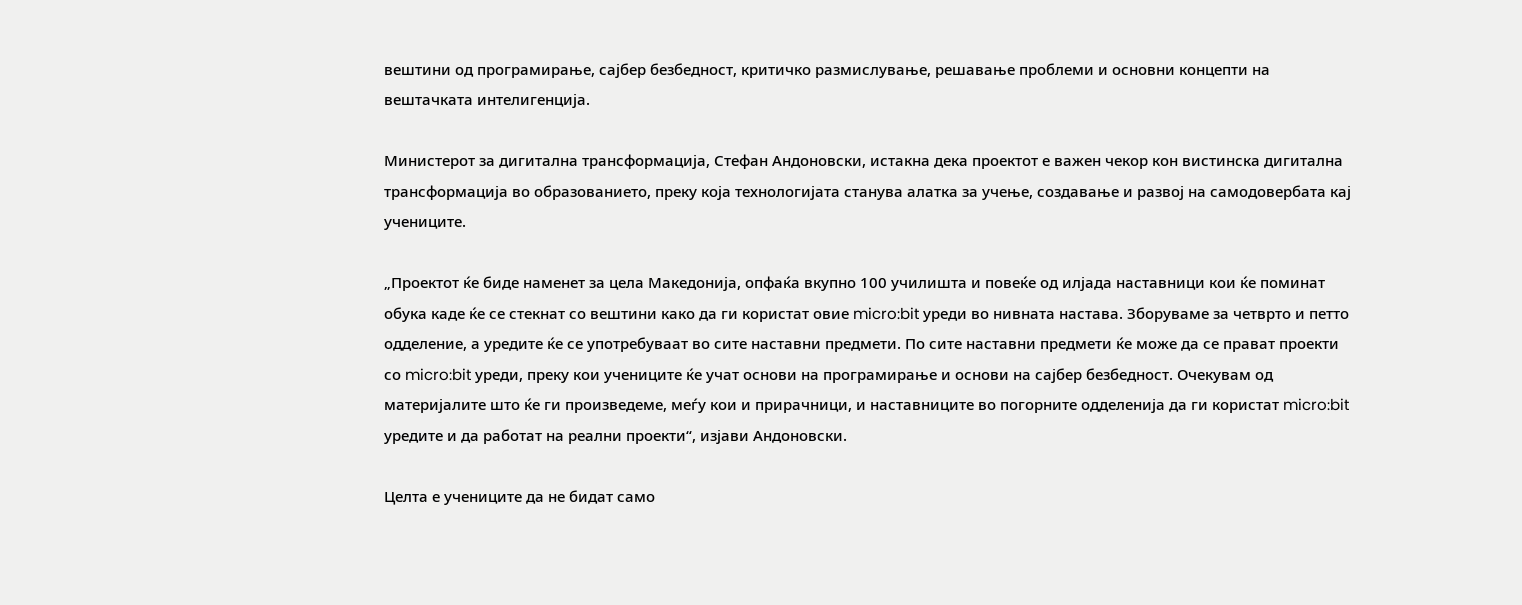вештини од програмирање, сајбер безбедност, критичко размислување, решавање проблеми и основни концепти на вештачката интелигенција.

Министерот за дигитална трансформација, Стефан Андоновски, истакна дека проектот е важен чекор кон вистинска дигитална трансформација во образованието, преку која технологијата станува алатка за учење, создавање и развој на самодовербата кај учениците.

„Проектот ќе биде наменет за цела Македонија, опфаќа вкупно 100 училишта и повеќе од илјада наставници кои ќе поминат обука каде ќе се стекнат со вештини како да ги користат овие micro:bit уреди во нивната настава. Зборуваме за четврто и петто одделение, а уредите ќе се употребуваат во сите наставни предмети. По сите наставни предмети ќе може да се прават проекти со micro:bit уреди, преку кои учениците ќе учат основи на програмирање и основи на сајбер безбедност. Очекувам од материјалите што ќе ги произведеме, меѓу кои и прирачници, и наставниците во погорните одделенија да ги користат micro:bit уредите и да работат на реални проекти“, изјави Андоновски.

Целта е учениците да не бидат само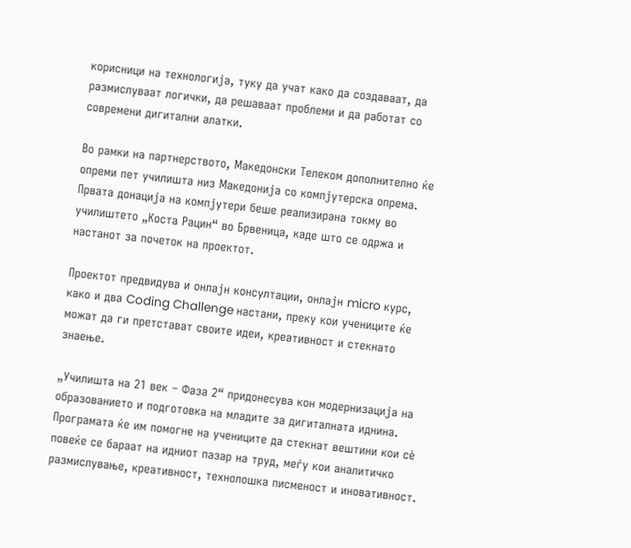корисници на технологија, туку да учат како да создаваат, да размислуваат логички, да решаваат проблеми и да работат со современи дигитални алатки.

Во рамки на партнерството, Македонски Телеком дополнително ќе опреми пет училишта низ Македонија со компјутерска опрема. Првата донација на компјутери беше реализирана токму во училиштето „Коста Рацин“ во Брвеница, каде што се одржа и настанот за почеток на проектот.

Проектот предвидува и онлајн консултации, онлајн micro курс, како и два Coding Challenge настани, преку кои учениците ќе можат да ги претстават своите идеи, креативност и стекнато знаење.

„Училишта на 21 век – Фаза 2“ придонесува кон модернизација на образованието и подготовка на младите за дигиталната иднина. Програмата ќе им помогне на учениците да стекнат вештини кои сè повеќе се бараат на идниот пазар на труд, меѓу кои аналитичко размислување, креативност, технолошка писменост и иновативност.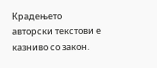Крадењето авторски текстови е казниво со закон.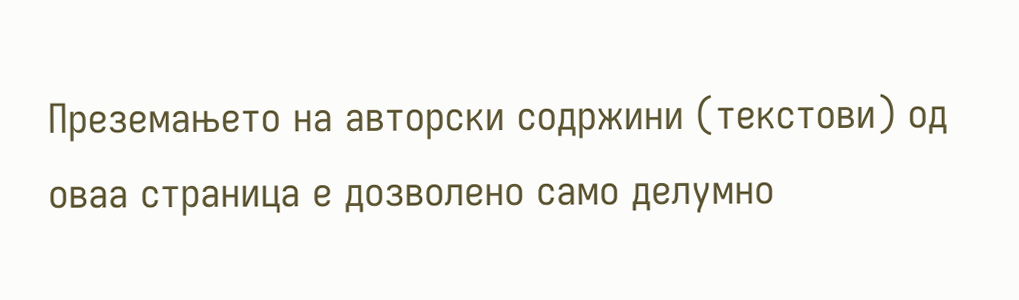Преземањето на авторски содржини (текстови) од оваа страница е дозволено само делумно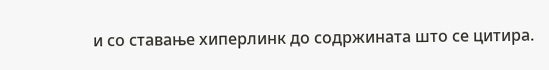и со ставање хиперлинк до содржината што се цитира.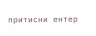притисни ентер